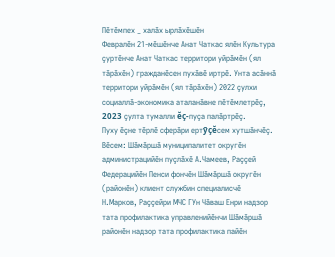Пĕтĕмпех _ халăх ырлăхĕшĕн
Февралĕн 21-мĕшĕнче Анат Чаткас ялĕн Культура çуртĕнче Анат Чаткас территори уйрăмĕн (ял тăрăхĕн) гражданĕсен пухăвĕ иртрĕ. Унта асăннă территори уйрăмĕн (ял тăрăхĕн) 2022 çулхи социаллă-экономика аталанăвне пĕтĕмлетрĕç, 2023 çулта тумалли ĕç-пуçа палăртрĕç.
Пуху ĕçне тĕрлĕ сферăри ертỹçĕсем хутшăнчĕç. Вĕсем: Шăмăршă муниципалитет округĕн администрацийĕн пуçлăхĕ А.Чамеев, Раççей Федерацийĕн Пенси фончĕн Шăмăршă округĕн (районĕн) клиент службин специалисчĕ Н.Марков, Раççейри МЧС ГУн Чăваш Енри надзор тата профилактика управленийĕнчи Шăмăршă районĕн надзор тата профилактика пайĕн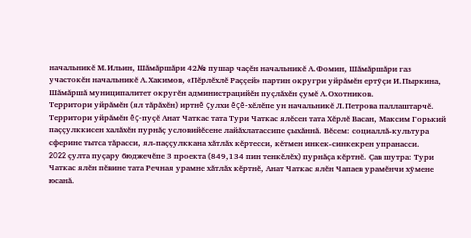начальникĕ М.Ильин, Шăмăршăри 42№ пушар чаçĕн начальникĕ А.Фомин, Шăмăршăри газ участокĕн начальникĕ А.Хакимов, «Пĕрлĕхлĕ Раççей» партин округри уйрăмĕн ертỹçи И.Пыркина, Шăмăршă муниципалитет округĕн администрацийĕн пуçлăхĕн çумĕ А.Охотников.
Территори уйрăмĕн (ял тăрăхĕн) иртнĕ çулхи ĕçĕ-хĕлĕпе ун начальникĕ Л.Петрова паллаштарчĕ. Территори уйрăмĕн ĕç-пуçĕ Анат Чаткас тата Тури Чаткас ялĕсен тата Хĕрлĕ Васан, Максим Горький паççулккисен халăхĕн пурнăç условийĕсене лайăхлатассипе çыхăннă. Вĕсем: социаллă-культура сферине тытса тăрасси, ял-паççулккана хăтлăх кĕртесси, кĕтмен инкек-синкекрен упранасси.
2022 çулта пуçару бюджечĕпе 3 проекта (849,134 пин тенкĕлĕх) пурнăçа кĕртнĕ. Çав шутра: Тури Чаткас ялĕн пĕвине тата Речная урамне хăтлăх кĕртнĕ, Анат Чаткас ялĕн Чапаев урамĕнчи хỹмене юсанă.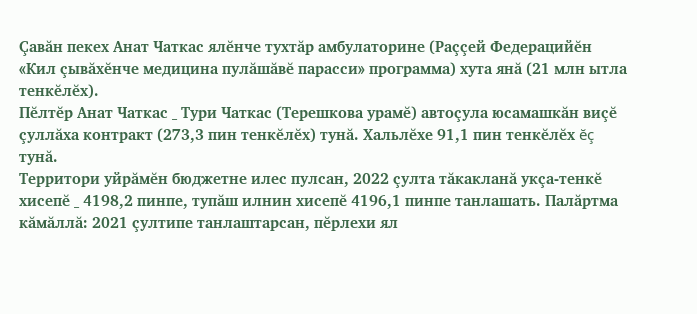Çавăн пекех Анат Чаткас ялĕнче тухтăр амбулаторине (Раççей Федерацийĕн «Кил çывăхĕнче медицина пулăшăвĕ парасси» программа) хута янă (21 млн ытла тенкĕлĕх).
Пĕлтĕр Анат Чаткас _ Тури Чаткас (Терешкова урамĕ) автоçула юсамашкăн виçĕ çуллăха контракт (273,3 пин тенкĕлĕх) тунă. Хальлĕхе 91,1 пин тенкĕлĕх ĕç тунă.
Территори уйрăмĕн бюджетне илес пулсан, 2022 çулта тăкакланă укçа-тенкĕ хисепĕ _ 4198,2 пинпе, тупăш илнин хисепĕ 4196,1 пинпе танлашать. Палăртма кăмăллă: 2021 çултипе танлаштарсан, пĕрлехи ял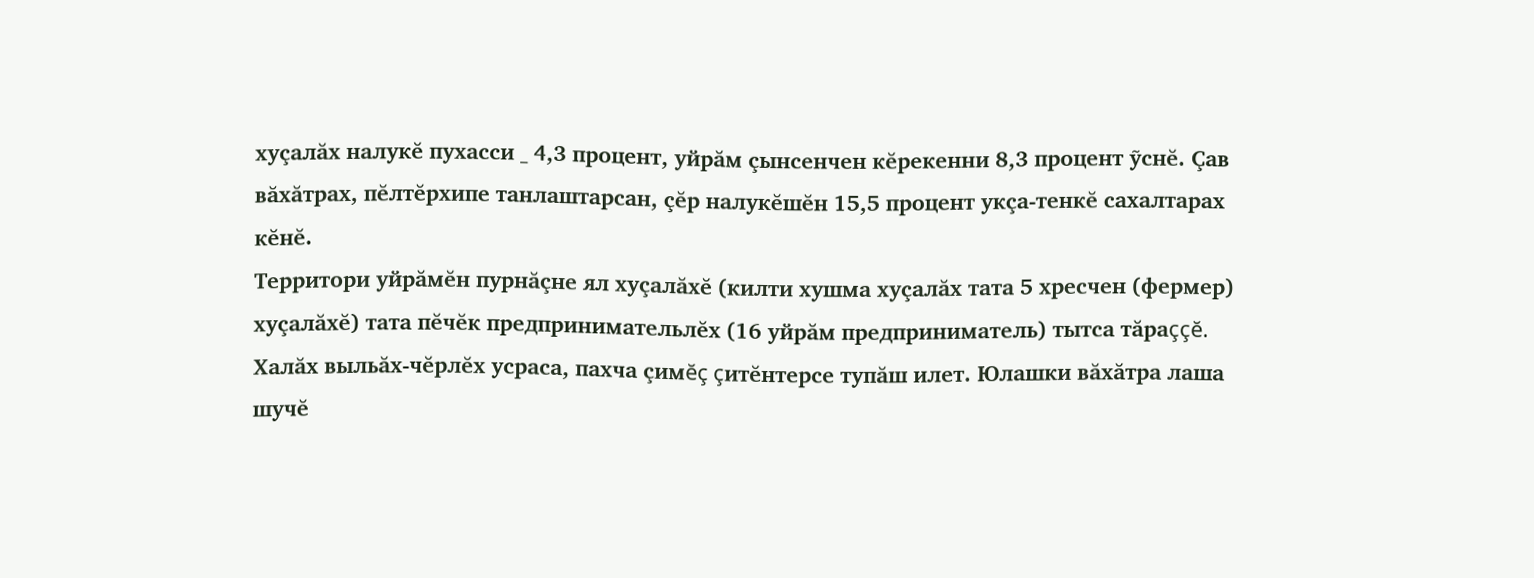хуçалăх налукĕ пухасси _ 4,3 процент, уйрăм çынсенчен кĕрекенни 8,3 процент ỹснĕ. Çав вăхăтрах, пĕлтĕрхипе танлаштарсан, çĕр налукĕшĕн 15,5 процент укçа-тенкĕ сахалтарах кĕнĕ.
Территори уйрăмĕн пурнăçне ял хуçалăхĕ (килти хушма хуçалăх тата 5 хресчен (фермер) хуçалăхĕ) тата пĕчĕк предпринимательлĕх (16 уйрăм предприниматель) тытса тăраççĕ. Халăх выльăх-чĕрлĕх усраса, пахча çимĕç çитĕнтерсе тупăш илет. Юлашки вăхăтра лаша шучĕ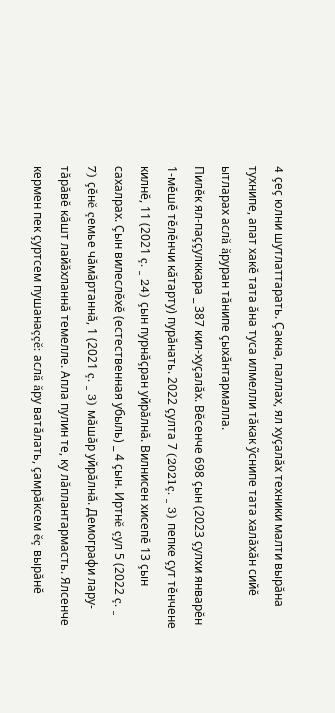4 çеç юлни шутлаттарать. Çакна, паллах, ял хуçалăх техники малти вырăна тухнипе, апат хакĕ тата ăна туса илмелли тăкак ỹснипе тата халăхăн сийĕ ытларах аслă ăруран тăнипе çыхăнтармалла.
Пилĕк ял-паççулккара _ 387 кил-хуçалăх. Вĕсенче 698 çын (2023 çулхи январĕн 1-мĕшĕ тĕлĕнчи кăтарту) пурăнать. 2022 çулта 7 (2021ç. _ 3) пепке çут тĕнчене килнĕ, 11 (2021 ç. _ 24) çын пурнăçран уйрăлнă. Вилнисен хисепĕ 13 çын сахалрах. Çын вилеслĕхĕ (естественная убыль) _ 4 çын. Иртнĕ çул 5 (2022 ç. _ 7) çĕнĕ çемье чăмăртаннă, 1 (2021 ç. _ 3) мăшăр уйрăлнă. Демографи лару-тăрăвĕ кăшт лайăхланнă темелле. Апла пулин те, ку лăплантармасть. Ялсенче кермен пек çуртсем пушанаççĕ: аслă ăру ватăлать, çамрăксем ĕç вырăнĕ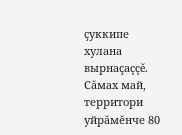çуккипе хулана вырнаçаççĕ. Сăмах май, территори уйрăмĕнче 80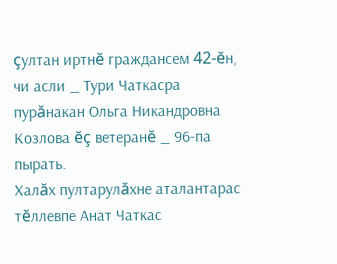çултан иртнĕ граждансем 42-ĕн, чи асли _ Тури Чаткасра пурăнакан Ольга Никандровна Козлова ĕç ветеранĕ _ 96-па пырать.
Халăх пултарулăхне аталантарас тĕллевпе Анат Чаткас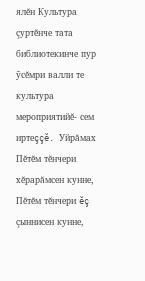ялĕн Культура çуртĕнче тата библиотекинче пур ỹсĕмри валли те культура мероприятийĕ- сем иртеççĕ. Уйрăмах Пĕтĕм тĕнчери хĕрарăмсен кунне, Пĕтĕм тĕнчери ĕç çыннисен кунне,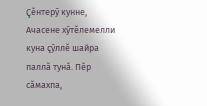Çĕнтерỹ кунне, Ачасене хỹтĕлемелли куна çỹллĕ шайра паллă тунă. Пĕр сăмахпа,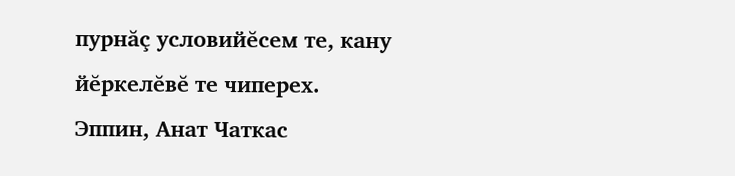пурнăç условийĕсем те, кану йĕркелĕвĕ те чиперех.
Эппин, Анат Чаткас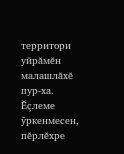территори уйрăмĕн малашлăхĕ пур-ха. Ĕçлеме ỹркенмесен, пĕрлĕхре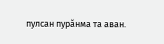пулсан пурăнма та аван.